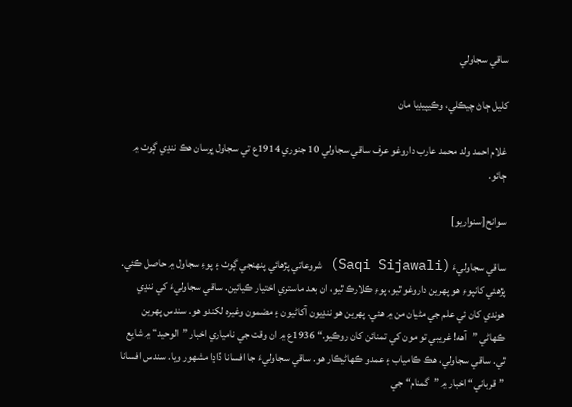ساقي سجاولي

کليل ڄاڻ چيڪلي، وڪيپيڊيا مان

غلام احمد ولد محمد عارب داروغو عرف ساقي سجاولي 10 جنوري 1914ع تي سجاول ڀرسان هڪ ننڍي ڳوٺ ۾ ڄائو.

سوانح[سنواريو]

ساقي سجاوليءَ (Saqi Sijawali) شروعاتي پڙهائي پنهنجي ڳوٺ ۽ پوءِ سجاول ۾ حاصل ڪئي. پڙهئي کانپوءِ هو پهرين داروغو ٿيو، پوءِ ڪلارڪ ٿيو، ان بعد ماستري اختيار ڪيائين. ساقي سجاوليءَ کي ننڍي هوندي کان ئي علم جي مڻيان من ۾ هئي. پهرين هو ننڍيون آکاڻيون ۽ مضمون وغيره لکندو هو. سندس پهرين ڪهاڻي ”آهه! غريبي تو مون کي تمنائن کان روڪيو.“ 1936ع ۾ ان وقت جي نامياري اخبار ”الوحيد“ ۾ شايع ٿي. ساقي سجاولي، هڪ ڪامياب ۽ عمدو ڪهاڻيڪار هو. ساقي سجاوليءَ جا افسانا ڏاڍا مشهور ويا. سندس افسانا ”قرباني“ اخبار ۾ ”گمنام“ جي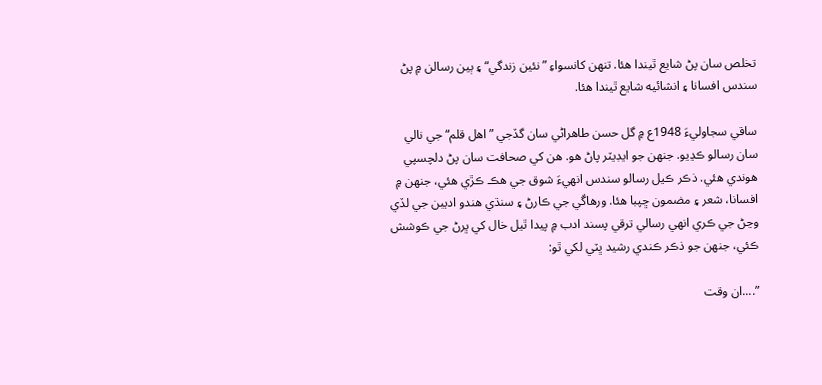تخلص سان پڻ شايع ٿيندا هئا. تنهن کانسواءِ ”نئين زندگي“ ۽ ٻين رسالن ۾ پڻ سندس افسانا ۽ انشائيه شايع ٿيندا هئا.

ساقي سجاوليءَ 1948ع ۾ گل حسن طاهراڻي سان گڏجي ”اهل قلم“ جي نالي سان رسالو ڪڍيو. جنهن جو ايڊيٽر پاڻ هو. هن کي صحافت سان پڻ دلچسپي هوندي هئي. ذڪر ڪيل رسالو سندس انهيءَ شوق جي هڪ ڪڙي هئي، جنهن ۾ افسانا، شعر ۽ مضمون ڇپبا هئا. ورهاڱي جي ڪارڻ ۽ سنڌي هندو اديبن جي لڏي وڃڻ جي ڪري انهي رسالي ترقي پسند ادب ۾ پيدا ٿيل خال کي ڀرڻ جي ڪوشش ڪئي، جنهن جو ذڪر ڪندي رشيد ڀٽي لکي ٿو:

”....ان وقت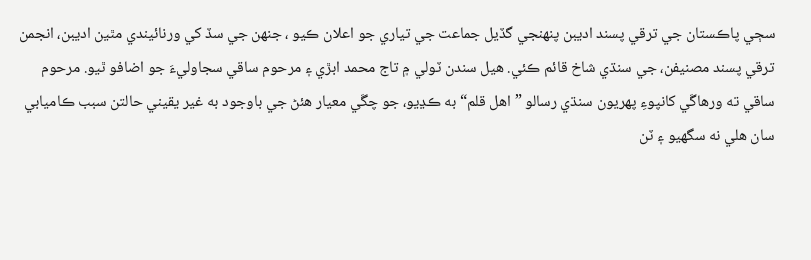سڄي پاڪستان جي ترقي پسند اديبن پنهنجي گڏيل جماعت جي تياري جو اعلان ڪيو ، جنهن جي سڏ کي ورنائيندي مٿين اديبن، انجمن ترقي پسند مصنيفن، جي سنڌي شاخ قائم ڪئي. هيل سندن ٽولي ۾ تاج محمد ابڙي ۽ مرحوم ساقي سجاوليءَ جو اضافو ٿيو. مرحوم ساقي ته ورهاڱي کانپوءِ پهريون سنڌي رسالو ”اهل قلم“ به ڪڍيو، جو چڱي معيار هئڻ جي باوجود به غير يقيني حالتن سبب ڪاميابي سان هلي نه سگهيو ۽ ٽن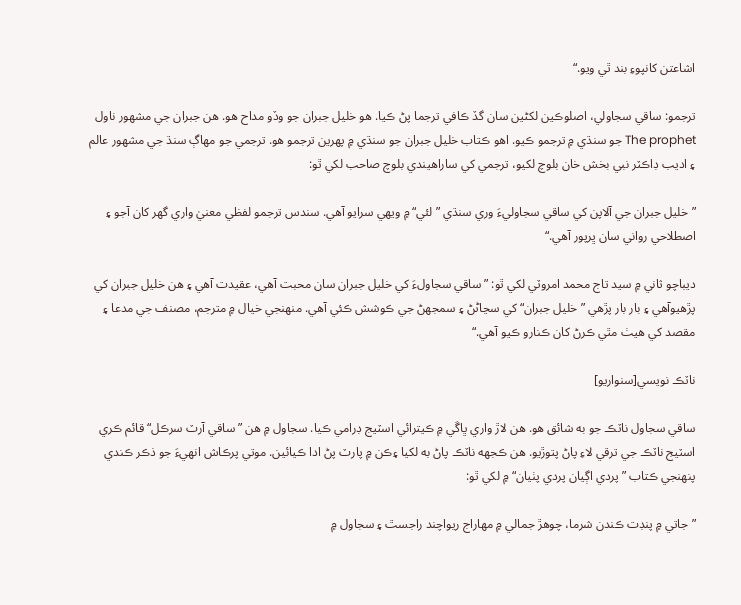اشاعتن کانپوءِ بند ٿي ويو.“

ترجمو: ساقي سجاولي، اصلوڪين لکڻين سان گڏ ڪافي ترجما پڻ ڪيا. هو خليل جبران جو وڏو مداح هو. هن جبران جي مشهور ناول The prophet جو سنڌي ۾ ترجمو ڪيو. اهو ڪتاب خليل جبران جو سنڌي ۾ پهرين ترجمو هو. ترجمي جو مهاڳ سنڌ جي مشهور عالم ۽ اديب ڊاڪٽر نبي بخش خان بلوچ لکيو، ترجمي کي ساراهيندي بلوچ صاحب لکي ٿو:

”خليل جبران جي آلاپن کي ساقي سجاوليءَ وري سنڌي ”لئي“ ۾ ويهي سرايو آهي. سندس ترجمو لفظي معنيٰ واري گهر کان آجو ۽ اصطلاحي رواني سان ڀرپور آهي.“

ديباچو ثاني ۾ سيد تاج محمد امروٽي لکي ٿو: ”ساقي سجاولءَ کي خليل جبران سان محبت آهي، عقيدت آهي ۽ هن خليل جبران کي پڙهيوآهي ۽ بار بار پڙهي ”خليل جبران“ کي سڃاڻڻ ۽ سمجهڻ جي ڪوشش ڪئي آهي. منهنجي خيال ۾ مترجم، مصنف جي مدعا ۽ مقصد کي هيٺ مٿي ڪرڻ کان ڪنارو ڪيو آهي.“

ناٽڪ نويسي[سنواريو]

ساقي سجاول ناٽڪ جو به شائق هو. هن لاڙ واري ڀاڱي ۾ ڪيترائي اسٽيج ڊرامي ڪيا. سجاول ۾ هن ”ساقي آرٽ سرڪل“ قائم ڪري اسٽيج ناٽڪ جي ترقي لاءِ پاڻ پتوڙيو. هن ڪجهه ناٽڪ پاڻ به لکيا ۽ڪن ۾ پارٽ پڻ ادا ڪيائين. موتي پرڪاش انهيءَ جو ذڪر ڪندي پنهنجي ڪتاب ”پردي اڳيان پردي پٺيان“ ۾ لکي ٿو:

”جاتي ۾ پنڊت ڪندن شرما، چوهڙ جمالي ۾ مهاراج ريواچند راجسٿ ۽ سجاول ۾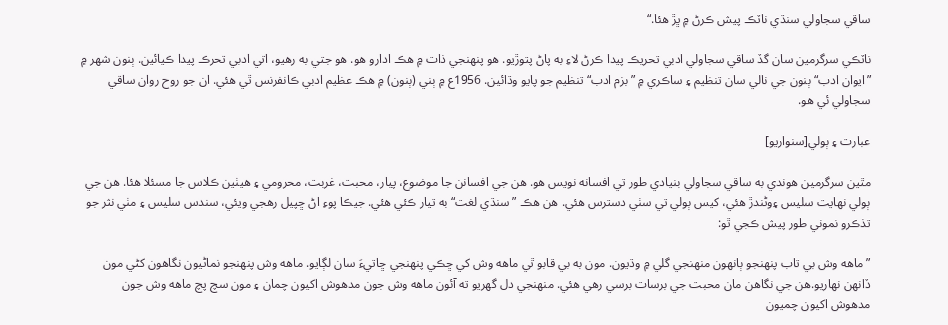ساقي سجاولي سنڌي ناٽڪ پيش ڪرڻ ۾ ڀڙ هئا.“

ناٽڪي سرگرمين سان گڏ ساقي سجاولي ادبي تحريڪ پيدا ڪرڻ لاءِ به پاڻ پتوڙيو. هو پنهنجي ذات ۾ هڪ ادارو هو. هو جتي به رهيو، اتي ادبي تحرڪ پيدا ڪيائين. ٻنون شهر ۾ ”ايوان ادب“ ٻنون جي نالي سان تنظيم ۽ ساڪري ۾ ”بزم ادب“ تنظيم جو پايو وڌائين. 1956ع ۾ ٻني (ٻنون) ۾ هڪ عظيم ادبي ڪانفرنس ٿي هئي. ان جو روح روان ساقي سجاولي ئي هو.

عبارت ۽ ٻولي[سنواريو]

مٿين سرگرمين هوندي به ساقي سجاولي بنيادي طور تي افسانه نويس هو. هن جي افسانن جا موضوع، پيار، محبت، غربت، محرومي ۽ هيٺين ڪلاس جا مسئلا هئا. هن جي ٻولي نهايت سليس ۽وڻندڙ هئي، کيس ٻولي تي سٺي دسترس هئي. هن هڪ ”سنڌي لغت“ به تيار ڪئي هئي. جيڪا پوءِ اڻ ڇپيل رهجي ويئي، سندس سليس ۽ مٺي نثر جو تذڪرو نموني طور پيش ڪجي ٿو:

”ماهه وش بي تاب پنهنجو ٻانهون منهنجي گلي ۾ وڌيون. مون به بي قابو ٿي ماهه وش کي ڇڪي پنهنجي ڇاتيءَ سان لڳايو. ماهه وش پنهنجو نماڻيون نگاهون کڻي مون ڏانهن نهاريو.هن جي نگاهن مان محبت جي برسات برسي رهي هئي. منهنجي دل گهريو ته آئون ماهه وش جون مدهوش اکيون چمان ۽ مون سچ پچ ماهه وش جون مدهوش اکيون چميون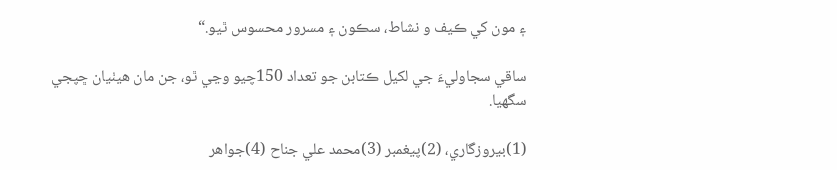۽ مون کي ڪيف و نشاط، سڪون ۽ مسرور محسوس ٿيو.“

ساقي سجاوليءَ جي لکيل ڪتابن جو تعداد 150چيو وڃي ٿو، جن مان هيٺيان ڇپجي سگهيا.

(1)بيروزگاري، (2)پيغمبر (3)محمد علي جناح (4)جواهر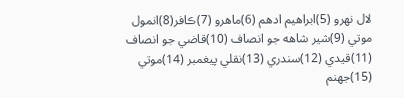لال نهرو (5)ابراهيم ادهم (6)ماهرو (7)ڪافر(8)انمول موتي (9)شير شاهه جو انصاف (10)قاضي جو انصاف (11)قيدي (12)سندري (13)نقلي پيغمبر (14)موتي (15)جهنم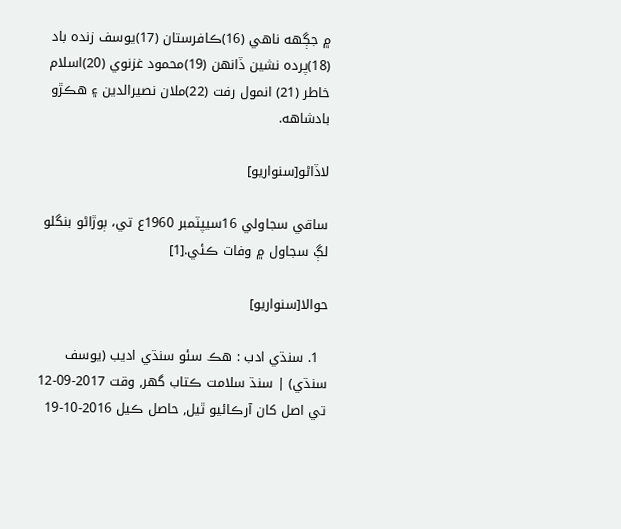۾ جڳهه ناهي (16)ڪافرستان (17)يوسف زنده باد (18)پرده نشين ڏانهن (19)محمود غزنوي (20)اسلام خاطر (21) انمول رفت (22)ملان نصيرالدين ۽ هڪڙو بادشاهه.

لاڏاڻو[سنواريو]

ساقي سجاولي 16سيپٽمبر 1960ع تي، ٻوڙاڻو بنگلو لڳ سجاول ۾ وفات ڪئي.[1]

حوالا[سنواريو]

  1. سنڌي ادب : هڪ سئو سنڌي اديب (يوسف سنڌي) | سنڌ سلامت ڪتاب گهر, وقت 2017-09-12 تي اصل کان آرڪائيو ٿيل, حاصل ڪيل 2016-10-19